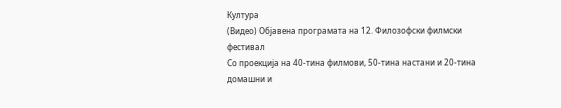Култура
(Видео) Објавена програмата на 12. Филозофски филмски фестивал
Со проекција на 40-тина филмови, 50-тина настани и 20-тина домашни и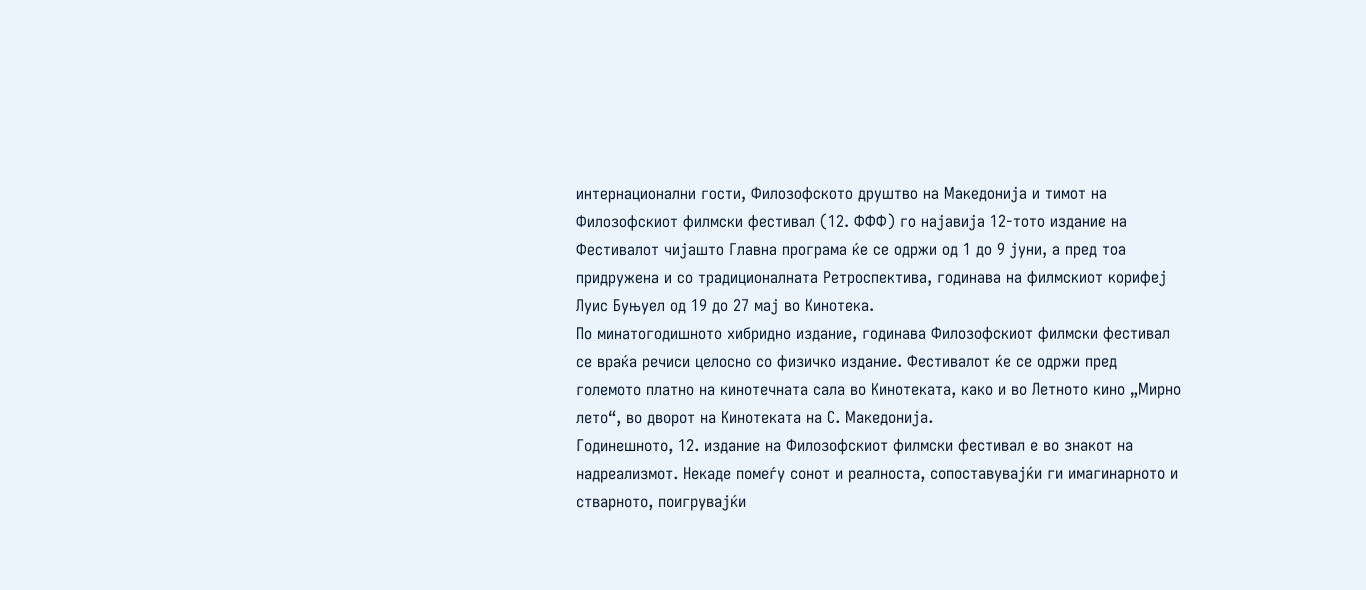интернационални гости, Филозофското друштво на Македонија и тимот на Филозофскиот филмски фестивал (12. ФФФ) го најавија 12-тото издание на Фестивалот чијашто Главна програма ќе се одржи од 1 до 9 јуни, а пред тоа придружена и со традиционалната Ретроспектива, годинава на филмскиот корифеј Луис Буњуел од 19 до 27 мај во Кинотека.
По минатогодишното хибридно издание, годинава Филозофскиот филмски фестивал се враќа речиси целосно со физичко издание. Фестивалот ќе се одржи пред големото платно на кинотечната сала во Кинотеката, како и во Летното кино „Мирно лето“, во дворот на Кинотеката на С. Македонија.
Годинешното, 12. издание на Филозофскиот филмски фестивал е во знакот на надреализмот. Некаде помеѓу сонот и реалноста, сопоставувајќи ги имагинарното и стварното, поигрувајќи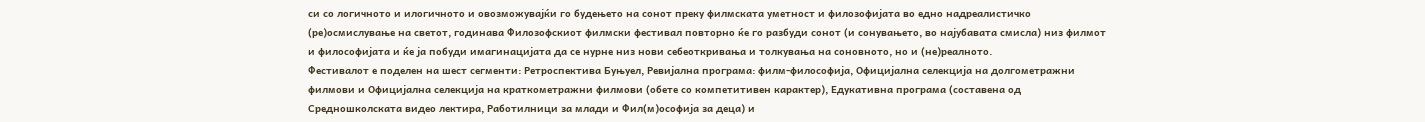си со логичното и илогичното и овозможувајќи го будењето на сонот преку филмската уметност и филозофијата во едно надреалистичко (ре)осмислување на светот, годинава Филозофскиот филмски фестивал повторно ќе го разбуди сонот (и сонувањето, во најубавата смисла) низ филмот и философијата и ќе ја побуди имагинацијата да се нурне низ нови себеоткривања и толкувања на соновното, но и (не)реалното.
Фестивалот е поделен на шест сегменти: Ретроспектива Буњуел, Ревијална програма: филм-философија, Официјална селекција на долгометражни филмови и Официјална селекција на краткометражни филмови (обете со компетитивен карактер), Едукативна програма (составена од Средношколската видео лектира, Работилници за млади и Фил(м)ософија за деца) и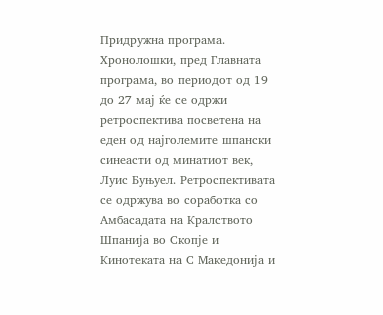Придружна програма.
Хронолошки, пред Главната програма, во периодот од 19 до 27 мај ќе се одржи ретроспектива посветена на еден од најголемите шпански синеасти од минатиот век, Луис Буњуел. Ретроспективата се одржува во соработка со Амбасадата на Кралството Шпанија во Скопје и Кинотеката на С Македонија и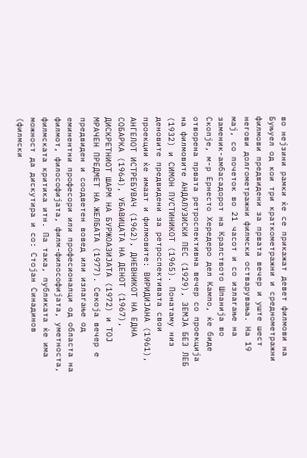во нејзини рамки ќе се прикажат девет филмови на Буњуел од кои три краткометражни и среднометражни филмови предвидени за првата вечер и уште шест негови долгометражни филмски остварувања. На 19 мај, со почеток во 21 часот и со излагање на заменик-амбасадорот на Кралството Шпанија во Скопје, м-р Ернесто Хередеро дел Кампо, ќе биде отворена првата ретроспективна вечер со проекција на филмовите АНДАЛУЗИСКИ ПЕС (1929), ЗЕМЈА БЕЗ ЛЕБ (1932) и СИМОН ПУСТИНИКОТ (1965). Понатаму низ деновите предвидени за ретроспективата свои проекции ќе имаат и филмовите: ВИРИДИЈАНА (1961), АНГЕЛОТ ИСТРЕБУВАЧ (1962), ДНЕВНИКОТ НА ЕДНА СОБАРКА (1964), УБАВИЦАТА НА ДЕНОТ (1967), ДИСКРЕТНИОТ ШАРМ НА БУРЖОАЗИЈАТА (1972) и ТОЈ МРАЧЕН ПРЕДМЕТ НА ЖЕЛБАТА (1977). Секоја вечер е предвиден и соодветен вовед или излагање од еминентни професори или професионалци од областа на филмот, философијата, филм-философијата, уметноста, филмската критика итн. Па така, публиката ќе има можност да дискутира и со: Стојан Синадинов (филмски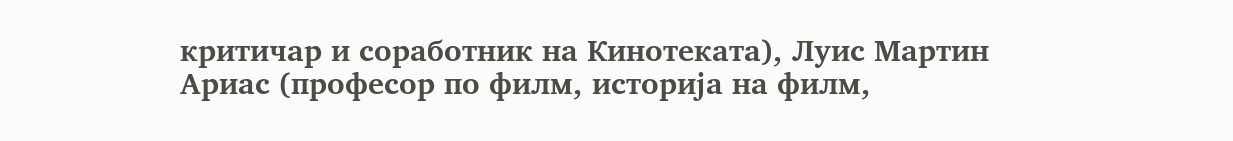критичар и соработник на Кинотеката), Луис Мартин Ариас (професор по филм, историја на филм,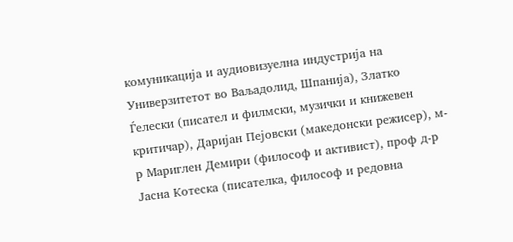комуникација и аудиовизуелна индустрија на Универзитетот во Ваљадолид, Шпанија), Златко Ѓелески (писател и филмски, музички и книжевен критичар), Даријан Пејовски (македонски режисер), м-р Мариглен Демири (философ и активист), проф д-р Јасна Котеска (писателка, философ и редовна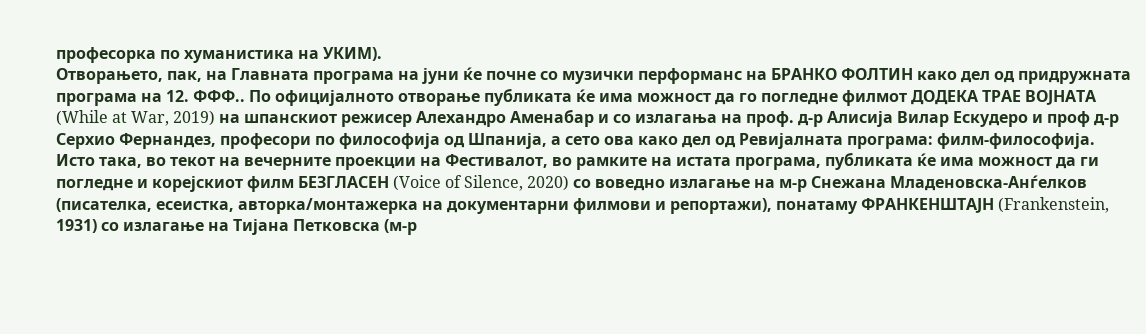професорка по хуманистика на УКИМ).
Отворањето, пак, на Главната програма на јуни ќе почне со музички перформанс на БРАНКО ФОЛТИН како дел од придружната програма на 12. ФФФ.. По официјалното отворање публиката ќе има можност да го погледне филмот ДОДЕКА ТРАЕ ВОЈНАТА (While at War, 2019) на шпанскиот режисер Алехандро Аменабар и со излагања на проф. д-р Алисија Вилар Ескудеро и проф д-р Серхио Фернандез, професори по философија од Шпанија, а сето ова како дел од Ревијалната програма: филм-философија. Исто така, во текот на вечерните проекции на Фестивалот, во рамките на истата програма, публиката ќе има можност да ги погледне и корејскиот филм БЕЗГЛАСЕН (Voice of Silence, 2020) со воведно излагање на м-р Снежана Младеновска-Анѓелков (писателка, есеистка, авторка/монтажерка на документарни филмови и репортажи), понатаму ФРАНКЕНШТАЈН (Frankenstein, 1931) со излагање на Тијана Петковска (м-р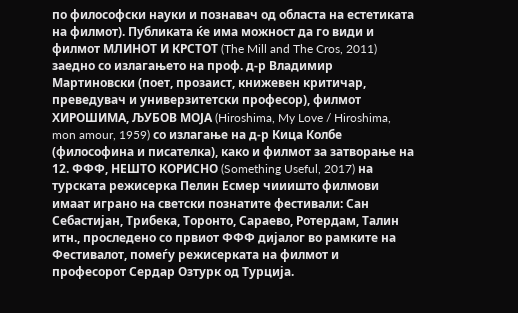по философски науки и познавач од областа на естетиката на филмот). Публиката ќе има можност да го види и филмот МЛИНОТ И КРСТОТ (The Mill and The Cros, 2011) заедно со излагањето на проф. д-р Владимир Мартиновски (поет, прозаист, книжевен критичар, преведувач и универзитетски професор), филмот ХИРОШИМА, ЉУБОВ МОЈА (Hiroshima, My Love / Hiroshima, mon amour, 1959) со излагање на д-р Кица Колбе (философина и писателка), како и филмот за затворање на 12. ФФФ, НЕШТО КОРИСНО (Something Useful, 2017) на турската режисерка Пелин Есмер чииишто филмови имаат играно на светски познатите фестивали: Сан Себастијан, Трибека, Торонто, Сараево, Ротердам, Талин итн., проследено со првиот ФФФ дијалог во рамките на Фестивалот, помеѓу режисерката на филмот и професорот Сердар Озтурк од Турција.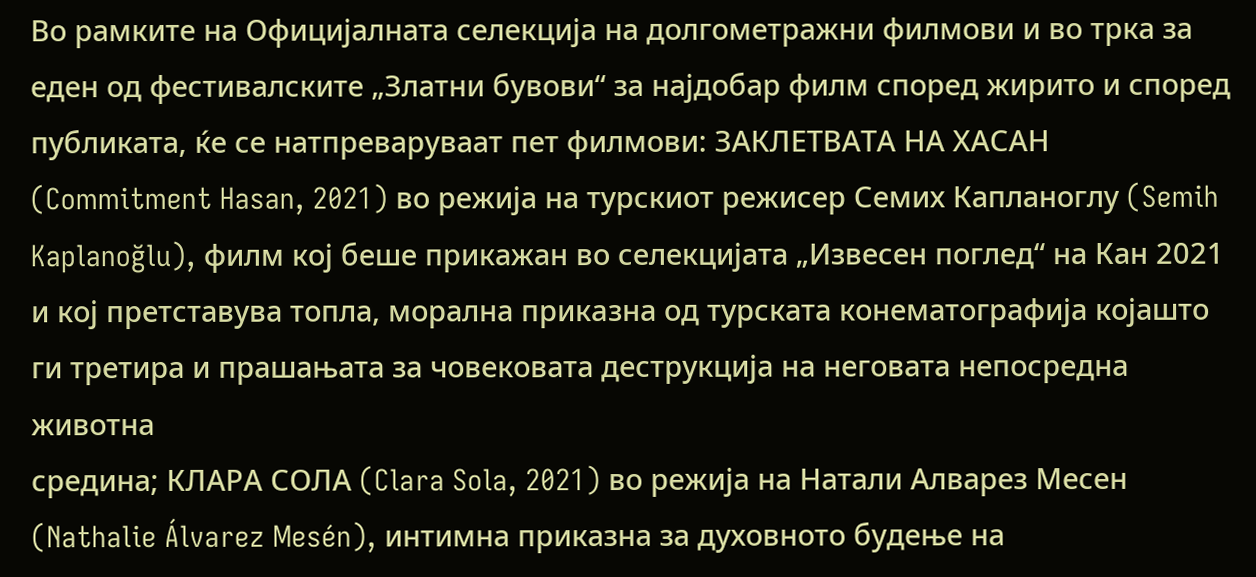Во рамките на Официјалната селекција на долгометражни филмови и во трка за еден од фестивалските „Златни бувови“ за најдобар филм според жирито и според публиката, ќе се натпреваруваат пет филмови: ЗАКЛЕТВАТА НА ХАСАН (Commitment Hasan, 2021) во режија на турскиот режисер Семих Капланоглу (Semih Kaplanoğlu), филм кој беше прикажан во селекцијата „Извесен поглед“ на Кан 2021 и кој претставува топла, морална прикaзна од турската конематографија којашто ги третира и прашањата за човековата деструкција на неговата непосредна животна
средина; КЛАРА СОЛА (Clara Sola, 2021) во режија на Натали Алварез Месен (Nathalie Álvarez Mesén), интимна приказна за духовното будење на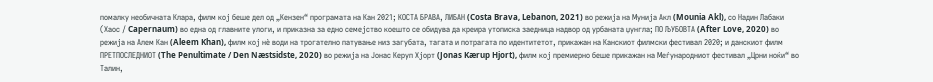помалку необичната Клара, филм кој беше дел од „Кензен“ програмата на Кан 2021; КОСТА БРАВА, ЛИБАН (Costa Brava, Lebanon, 2021) во режија на Мунија Акл (Mounia Akl), со Надин Лабаки (Хаос / Capernaum) во една од главните улоги, и приказна за едно семејство коешто се обидува да креира утописка заедница надвор од урбаната џунгла; ПО ЉУБОВТА (After Love, 2020) во режија на Алем Кан (Aleem Khan), филм кој нè води на трогателно патување низ загубата, тагата и потрагата по идентитетот, прикажан на Канскиот филмски фестивал 2020; и данскиот филм ПРЕТПОСЛЕДНИОТ (The Penultimate / Den Næstsidste, 2020) во режија на Јонас Керуп Хјорт (Jonas Kærup Hjort), филм кој премиерно беше прикажан на Меѓународниот фестивал „Црни ноќи“ во Талин,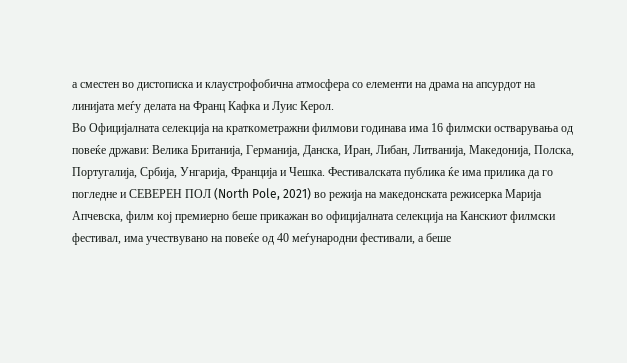а сместен во дистописка и клаустрофобична атмосфера со елементи на драма на апсурдот на линијата меѓу делата на Франц Кафка и Луис Керол.
Во Официјалната селекција на краткометражни филмови годинава има 16 филмски остварувања од повеќе држави: Велика Британија, Германија, Данска, Иран, Либан, Литванија, Македонија, Полска, Португалија, Србија, Унгарија, Франција и Чешка. Фестивалската публика ќе има прилика да го погледне и СЕВЕРЕН ПОЛ (North Pole, 2021) во режија на македонската режисерка Марија Апчевска, филм кој премиерно беше прикажан во официјалната селекција на Канскиот филмски фестивал, има учествувано на повеќе од 40 меѓународни фестивали, а беше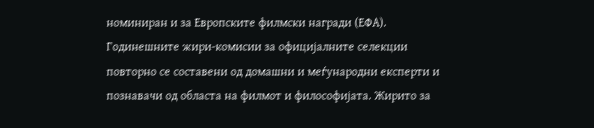номиниран и за Европските филмски награди (ЕФА).
Годинешните жири-комисии за официјалните селекции повторно се составени од домашни и меѓународни експерти и познавачи од областа на филмот и философијата. Жирито за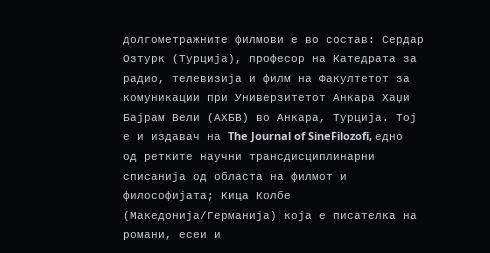долгометражните филмови е во состав: Сердар Озтурк (Турција), професор на Катедрата за радио, телевизија и филм на Факултетот за комуникации при Универзитетот Анкара Хаџи Бајрам Вели (АХБВ) во Анкара, Турција. Тој е и издавач на The Journal of SineFilozofi, едно од ретките научни трансдисциплинарни списанија од областа на филмот и философијата; Кица Колбе (Македонија/Германија) која е писателка на романи, есеи и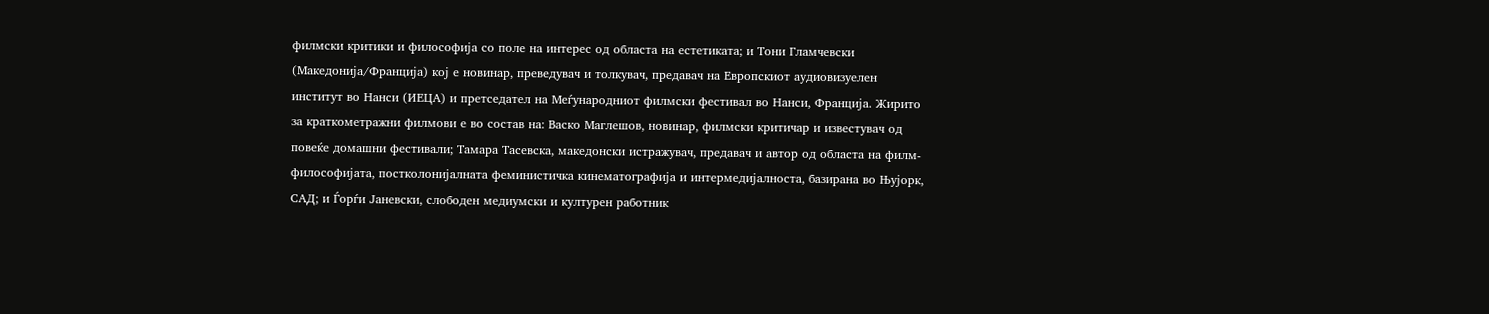филмски критики и философија со поле на интерес од областа на естетиката; и Тони Гламчевски (Македонија/Франција) кој е новинар, преведувач и толкувач, предавач на Европскиот аудиовизуелен институт во Нанси (ИЕЦА) и претседател на Меѓународниот филмски фестивал во Нанси, Франција. Жирито за краткометражни филмови е во состав на: Васко Маглешов, новинар, филмски критичар и известувач од повеќе домашни фестивали; Тамара Тасевска, македонски истражувач, предавач и автор од областа на филм-философијата, постколонијалната феминистичка кинематографија и интермедијалноста, базирана во Њујорк, САД; и Ѓорѓи Јаневски, слободен медиумски и културен работник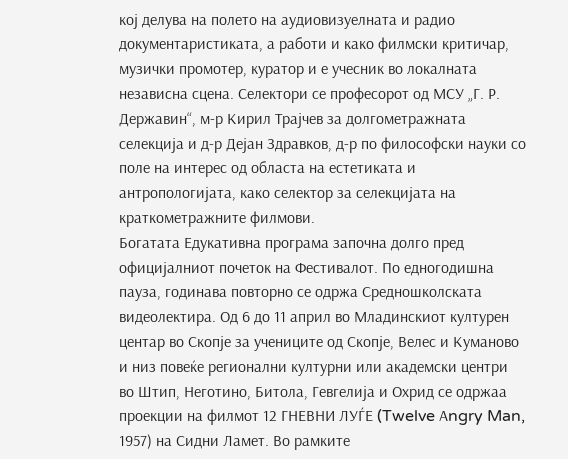кој делува на полето на аудиовизуелната и радио документаристиката, а работи и како филмски критичар, музички промотер, куратор и е учесник во локалната независна сцена. Селектори се професорот од МСУ „Г. Р. Державин“, м-р Кирил Трајчев за долгометражната селекција и д-р Дејан Здравков, д-р по философски науки со поле на интерес од областа на естетиката и антропологијата, како селектор за селекцијата на краткометражните филмови.
Богатата Едукативна програма започна долго пред официјалниот почеток на Фестивалот. По едногодишна пауза, годинава повторно се одржа Средношколската видеолектира. Од 6 до 11 април во Младинскиот културен центар во Скопје за учениците од Скопје, Велес и Куманово и низ повеќе регионални културни или академски центри во Штип, Неготино, Битола, Гевгелија и Охрид се одржаа проекции на филмот 12 ГНЕВНИ ЛУЃЕ (Twelve Аngry Man, 1957) на Сидни Ламет. Во рамките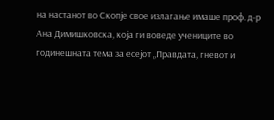на настанот во Скопје свое излагање имаше проф. д-р Ана Димишковска, која ги воведе учениците во годинешната тема за есејот „Правдата, гневот и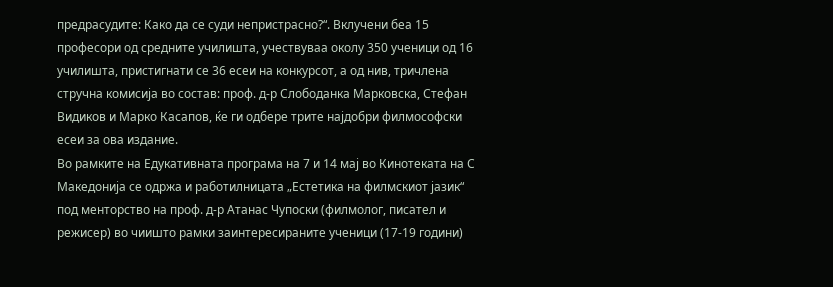предрасудите: Како да се суди непристрасно?“. Вклучени беа 15 професори од средните училишта, учествуваа околу 350 ученици од 16 училишта, пристигнати се 36 есеи на конкурсот, а од нив, тричлена стручна комисија во состав: проф. д-р Слободанка Марковска, Стефан Видиков и Марко Касапов, ќе ги одбере трите најдобри филмософски есеи за ова издание.
Во рамките на Едукативната програма на 7 и 14 мај во Кинотеката на С Македонија се одржа и работилницата „Естетика на филмскиот јазик“ под менторство на проф. д-р Атанас Чупоски (филмолог, писател и режисер) во чиишто рамки заинтересираните ученици (17-19 години)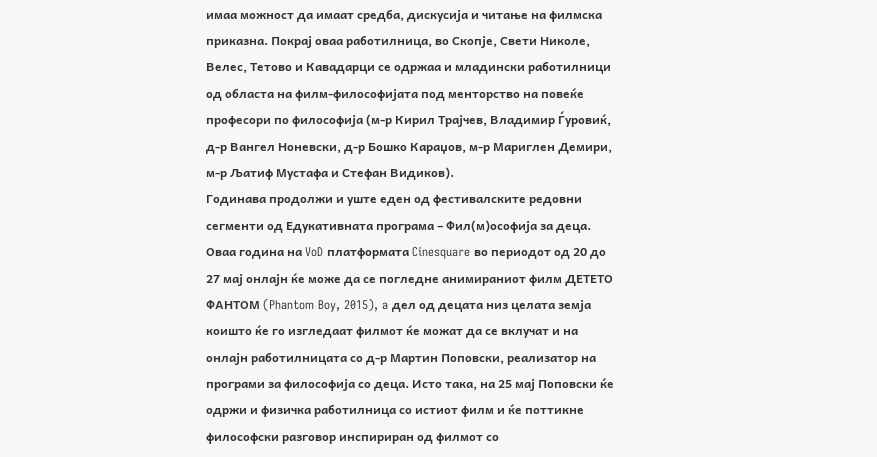имаа можност да имаат средба, дискусија и читање на филмска приказна. Покрај оваа работилница, во Скопје, Свети Николе, Велес, Тетово и Кавадарци се одржаа и младински работилници од областа на филм-философијата под менторство на повеќе професори по философија (м-р Кирил Трајчев, Владимир Ѓуровиќ, д-р Вангел Ноневски, д-р Бошко Караџов, м-р Мариглен Демири, м-р Љатиф Мустафа и Стефан Видиков).
Годинава продолжи и уште еден од фестивалските редовни сегменти од Едукативната програма – Фил(м)ософија за деца. Оваа година на VoD платформата Cinesquare во периодот од 20 до 27 мај онлајн ќе може да се погледне анимираниот филм ДЕТЕТО ФАНТОМ (Phantom Boy, 2015), a дел од децата низ целата земја коишто ќе го изгледаат филмот ќе можат да се вклучат и на онлајн работилницата со д-р Мартин Поповски, реализатор на програми за философија со деца. Исто така, на 25 мај Поповски ќе одржи и физичка работилница со истиот филм и ќе поттикне философски разговор инспириран од филмот со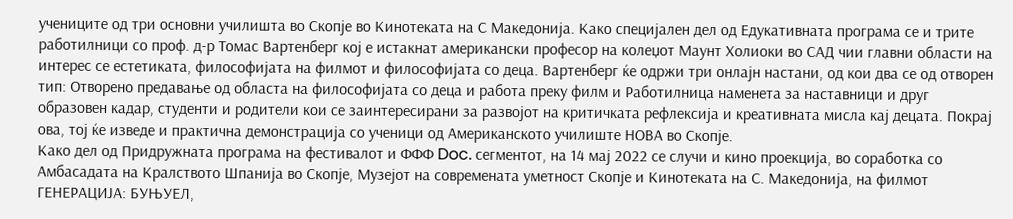учениците од три основни училишта во Скопје во Кинотеката на С Македонија. Како специјален дел од Едукативната програма се и трите работилници со проф. д-р Томас Вартенберг кој е истакнат американски професор на колеџот Маунт Холиоки во САД чии главни области на интерес се естетиката, философијата на филмот и философијата со деца. Вартенберг ќе одржи три онлајн настани, од кои два се од отворен тип: Отворено предавање од областа на философијата со деца и работа преку филм и Работилница наменета за наставници и друг образовен кадар, студенти и родители кои се заинтересирани за развојот на критичката рефлексија и креативната мисла кај децата. Покрај ова, тој ќе изведе и практична демонстрација со ученици од Американското училиште НОВА во Скопје.
Како дел од Придружната програма на фестивалот и ФФФ Doc. сегментот, на 14 мај 2022 се случи и кино проекција, во соработка со Амбасадата на Кралството Шпанија во Скопје, Музејот на современата уметност Скопје и Кинотеката на С. Македонија, на филмот ГЕНЕРАЦИЈА: БУЊУЕЛ,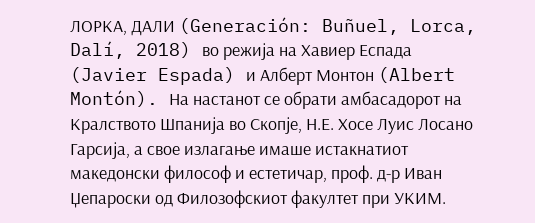ЛОРКА, ДАЛИ (Generación: Buñuel, Lorca, Dalí, 2018) во режија на Хавиер Еспада (Javier Espada) и Алберт Монтон (Albert Montón). На настанот се обрати амбасадорот на Кралството Шпанија во Скопје, Н.Е. Хосе Луис Лосано Гарсија, а свое излагање имаше истакнатиот македонски философ и естетичар, проф. д-р Иван Џепароски од Филозофскиот факултет при УКИМ.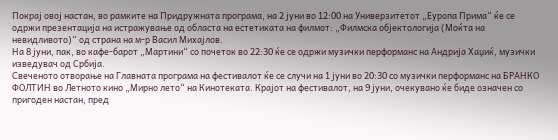Покрај овој настан, во рамките на Придружната програма, на 2 јуни во 12:00 на Универзитетот „Еуропа Прима“ ќе се одржи презентација на истражување од областа на естетиката на филмот: „Филмска објектологија (Моќта на невидливото)“ од страна на м-р Васил Михајлов.
На 8 јуни, пак, во кафе-барот „Мартини“ со почеток во 22:30 ќе се одржи музички перформанс на Андрија Хаџиќ, музички изведувач од Србија.
Свеченото отворање на Главната програма на фестивалот ќе се случи на 1 јуни во 20:30 со музички перформанс на БРАНКО ФОЛТИН во Летното кино „Мирно лето“ на Кинотеката. Крајот на фестивалот, на 9 јуни, очекувано ќе биде означен со пригоден настан, пред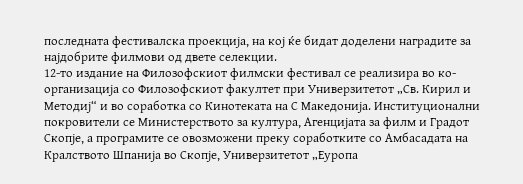последната фестивалска проекција, на кој ќе бидат доделени наградите за најдобрите филмови од двете селекции.
12-то издание на Филозофскиот филмски фестивал се реализира во ко-организација со Филозофскиот факултет при Универзитетот „Св. Кирил и Методиј“ и во соработка со Кинотеката на С Македонија. Институционални покровители се Министерството за култура, Агенцијата за филм и Градот Скопје, а програмите се овозможени преку соработките со Амбасадата на Кралството Шпанија во Скопје, Универзитетот „Еуропа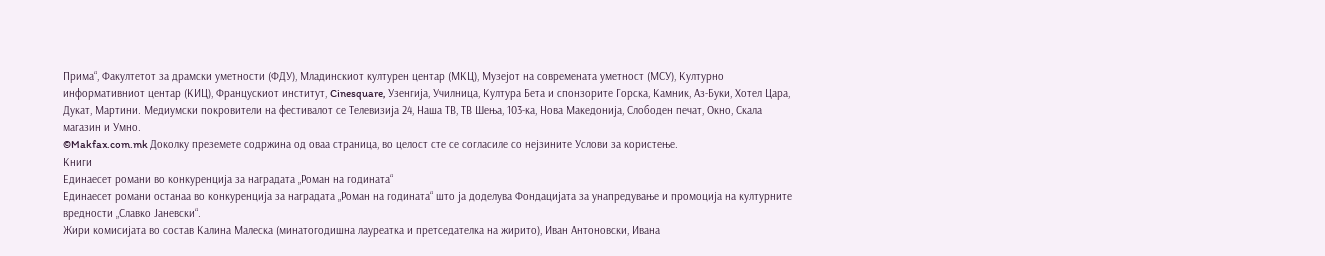Прима“, Факултетот за драмски уметности (ФДУ), Младинскиот културен центар (МКЦ), Музејот на современата уметност (МСУ), Културно информативниот центар (КИЦ), Францускиот институт, Cinesquare, Узенгија, Училница, Култура Бета и спонзорите Горска, Камник, Аз-Буки, Хотел Цара, Дукат, Мартини. Медиумски покровители на фестивалот се Телевизија 24, Наша ТВ, ТВ Шења, 103-ка, Нова Македонија, Слободен печат, Окно, Скала магазин и Умно.
©Makfax.com.mk Доколку преземете содржина од оваа страница, во целост сте се согласиле со нејзините Услови за користење.
Книги
Единаесет романи во конкуренција за наградата „Роман на годината“
Единаесет романи останаа во конкуренција за наградата „Роман на годината“ што ја доделува Фондацијата за унапредување и промоција на културните вредности „Славко Јаневски“.
Жири комисијата во состав Калина Малеска (минатогодишна лауреатка и претседателка на жирито), Иван Антоновски, Ивана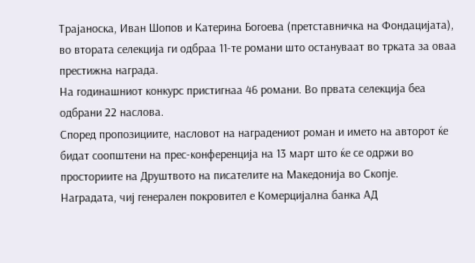Трајаноска, Иван Шопов и Катерина Богоева (претставничка на Фондацијата), во втората селекција ги одбраа 11-те романи што остануваат во трката за оваа престижна награда.
На годинашниот конкурс пристигнаа 46 романи. Во првата селекција беа одбрани 22 наслова.
Според пропозициите, насловот на наградениот роман и името на авторот ќе бидат соопштени на прес-конференција на 13 март што ќе се одржи во просториите на Друштвото на писателите на Македонија во Скопје.
Наградата, чиј генерален покровител е Комерцијална банка АД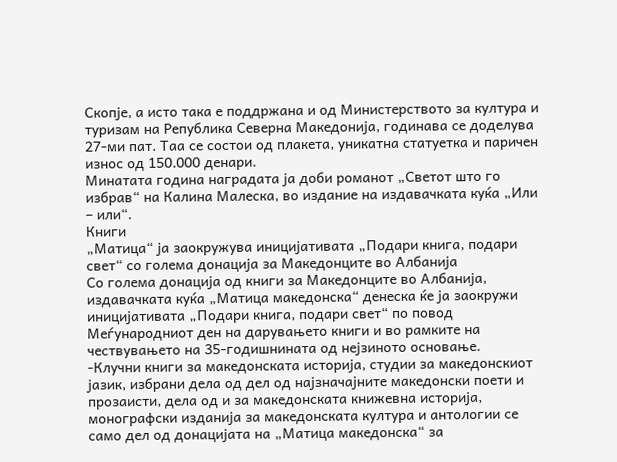Скопје, а исто така е поддржана и од Министерството за култура и туризам на Република Северна Македонија, годинава се доделува 27-ми пат. Таа се состои од плакета, уникатна статуетка и паричен износ од 150.000 денари.
Минатата година наградата ја доби романот „Светот што го избрав“ на Калина Малеска, во издание на издавачката куќа „Или – или“.
Книги
„Матица“ ја заокружува иницијативата „Подари книга, подари свет“ со голема донација за Македонците во Албанија
Со голема донација од книги за Македонците во Албанија, издавачката куќа „Матица македонска“ денеска ќе ја заокружи иницијативата „Подари книга, подари свет“ по повод Меѓународниот ден на дарувањето книги и во рамките на чествувањето на 35-годишнината од нејзиното основање.
-Клучни книги за македонската историја, студии за македонскиот јазик, избрани дела од дел од најзначајните македонски поети и прозаисти, дела од и за македонската книжевна историја, монографски изданија за македонската култура и антологии се само дел од донацијата на „Матица македонска“ за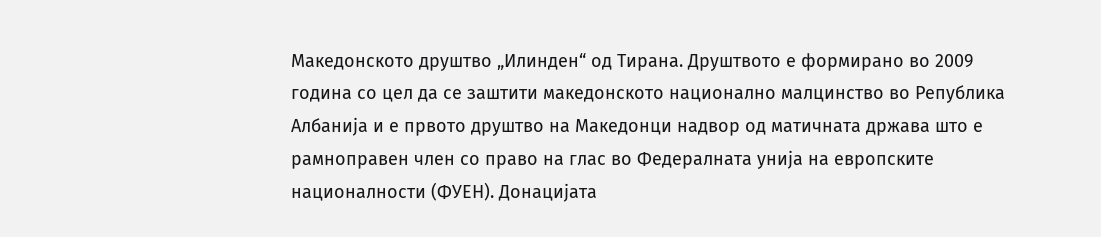Македонското друштво „Илинден“ од Тирана. Друштвото е формирано во 2009 година со цел да се заштити македонското национално малцинство во Република Албанија и е првото друштво на Македонци надвор од матичната држава што е рамноправен член со право на глас во Федералната унија на европските националности (ФУЕН). Донацијата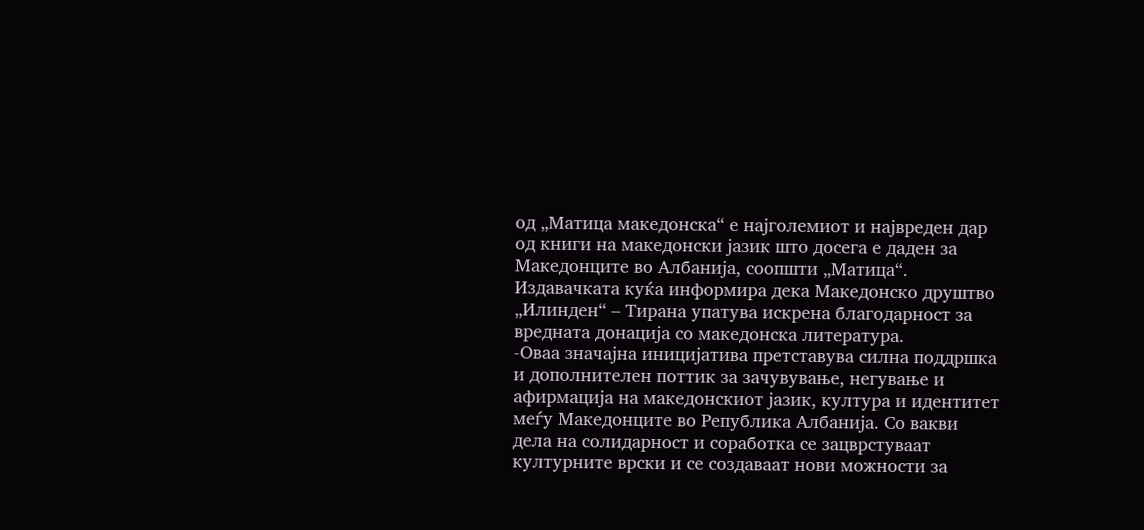од „Матица македонска“ е најголемиот и највреден дар од книги на македонски јазик што досега е даден за Македонците во Албанија, соопшти „Матица“.
Издавачката куќа информира дека Македонско друштво „Илинден“ – Тирана упатува искрена благодарност за вредната донација со македонска литература.
-Оваа значајна иницијатива претставува силна поддршка и дополнителен поттик за зачувување, негување и афирмација на македонскиот јазик, култура и идентитет меѓу Македонците во Република Албанија. Со вакви дела на солидарност и соработка се зацврстуваат културните врски и се создаваат нови можности за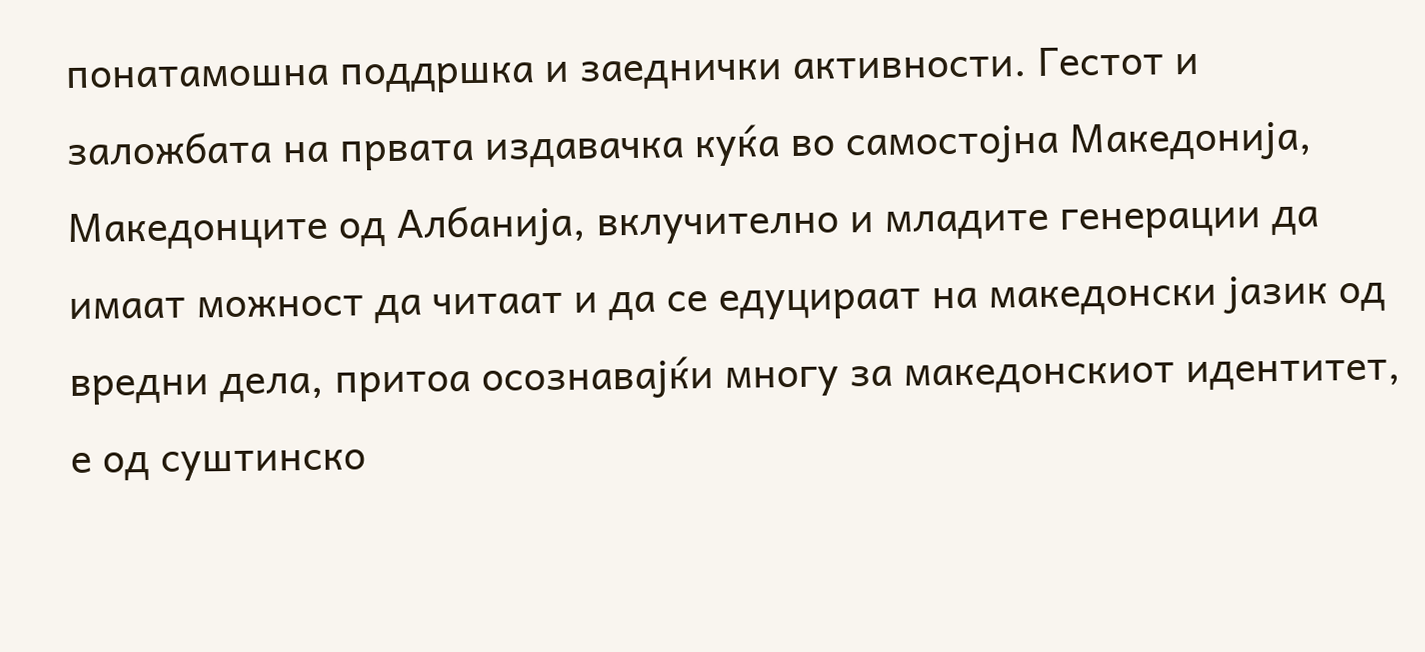понатамошна поддршка и заеднички активности. Гестот и заложбата на првата издавачка куќа во самостојна Македонија, Македонците од Албанија, вклучително и младите генерации да имаат можност да читаат и да се едуцираат на македонски јазик од вредни дела, притоа осознавајќи многу за македонскиот идентитет, е од суштинско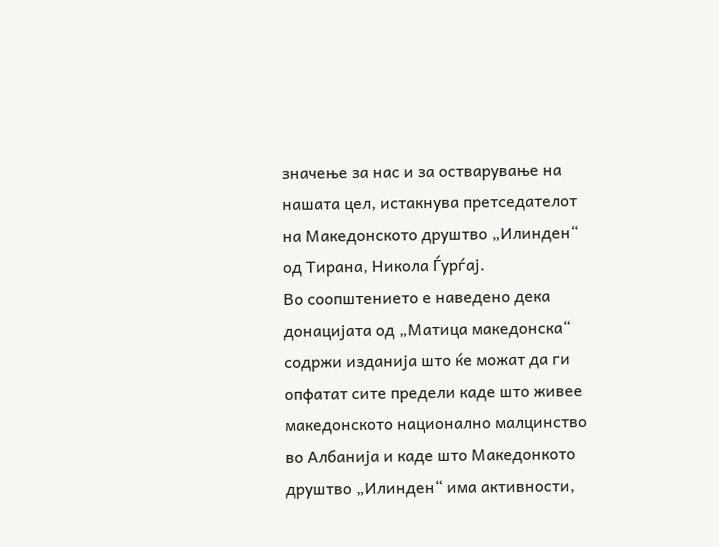значење за нас и за остварување на нашата цел, истакнува претседателот на Македонското друштво „Илинден“ од Тирана, Никола Ѓурѓај.
Во соопштението е наведено дека донацијата од „Матица македонска“ содржи изданија што ќе можат да ги опфатат сите предели каде што живее македонското национално малцинство во Албанија и каде што Македонкото друштво „Илинден“ има активности,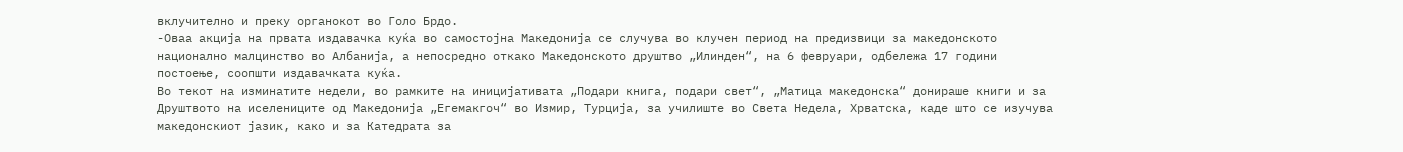вклучително и преку органокот во Голо Брдо.
-Оваа акција на првата издавачка куќа во самостојна Македонија се случува во клучен период на предизвици за македонското национално малцинство во Албанија, а непосредно откако Македонското друштво „Илинден“, на 6 февруари, одбележа 17 години постоење, соопшти издавачката куќа.
Во текот на изминатите недели, во рамките на иницијативата „Подари книга, подари свет“, „Матица македонска“ донираше книги и за Друштвото на иселениците од Македонија „Егемакгоч“ во Измир, Турција, за училиште во Света Недела, Хрватска, каде што се изучува македонскиот јазик, како и за Катедрата за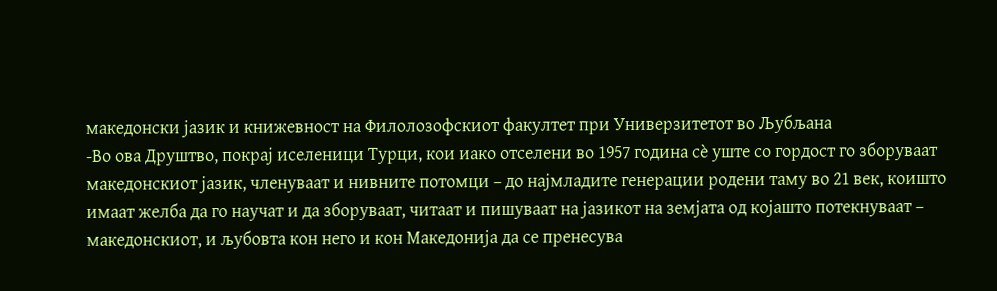македонски јазик и книжевност на Филолозофскиот факултет при Универзитетот во Љубљана
-Во ова Друштво, покрај иселеници Турци, кои иако отселени во 1957 година сѐ уште со гордост го зборуваат македонскиот јазик, членуваат и нивните потомци – до најмладите генерации родени таму во 21 век, коишто имаат желба да го научат и да зборуваат, читаат и пишуваат на јазикот на земјата од којашто потекнуваат – македонскиот, и љубовта кон него и кон Македонија да се пренесува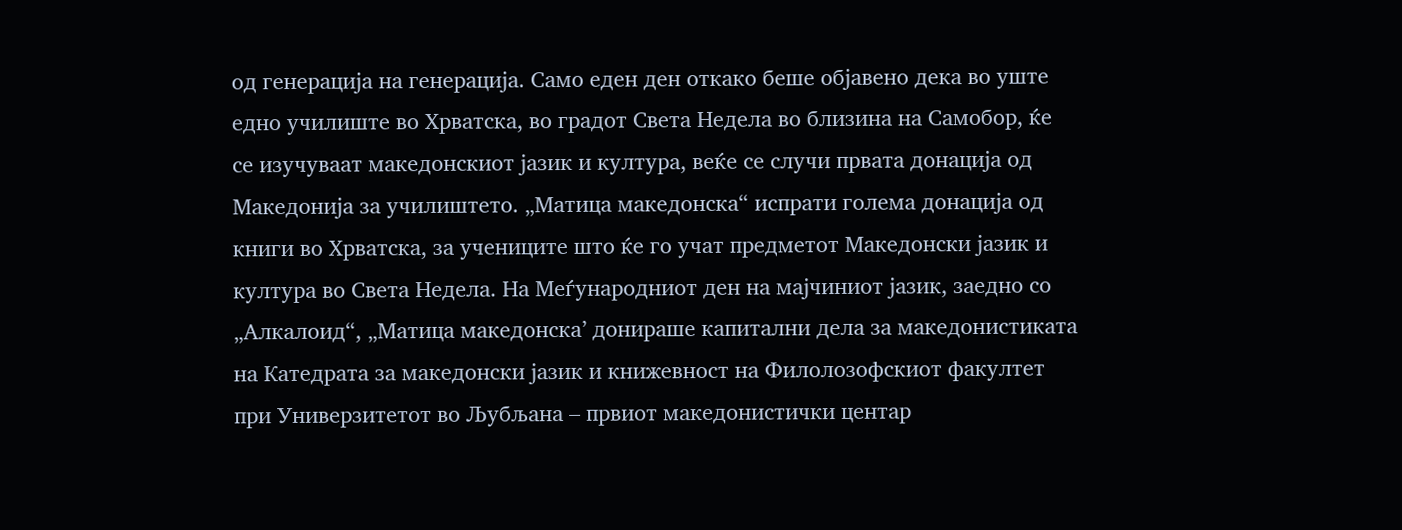од генерација на генерација. Само еден ден откако беше објавено дека во уште едно училиште во Хрватска, во градот Света Недела во близина на Самобор, ќе се изучуваат македонскиот јазик и култура, веќе се случи првата донација од Македонија за училиштето. „Матица македонска“ испрати голема донација од книги во Хрватска, за учениците што ќе го учат предметот Македонски јазик и култура во Света Недела. На Меѓународниот ден на мајчиниот јазик, заедно со „Алкалоид“, „Матица македонска’ донираше капитални дела за македонистиката на Катедрата за македонски јазик и книжевност на Филолозофскиот факултет при Универзитетот во Љубљана – првиот македонистички центар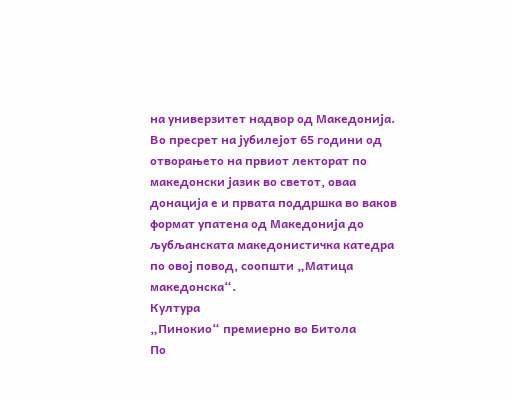на универзитет надвор од Македонија. Во пресрет на јубилејот 65 години од отворањето на првиот лекторат по македонски јазик во светот, оваа донација е и првата поддршка во ваков формат упатена од Македонија до љубљанската македонистичка катедра по овој повод, соопшти „Матица македонска“.
Култура
„Пинокио“ премиерно во Битола
По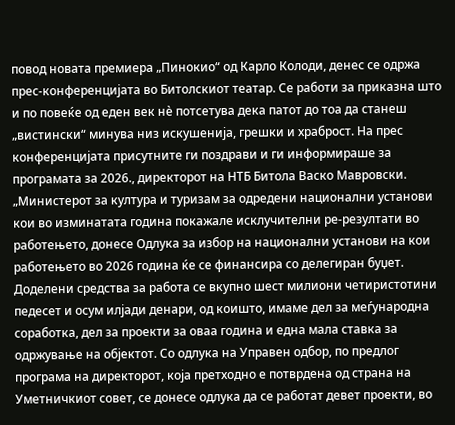повод новата премиера „Пинокио“ од Карло Колоди, денес се одржа прес-конференцијата во Битолскиот театар. Се работи за приказна што и по повеќе од еден век нè потсетува дека патот до тоа да станеш „вистински“ минува низ искушенија, грешки и храброст. На прес конференцијата присутните ги поздрави и ги информираше за програмата за 2026., директорот на НТБ Битола Васко Мавровски.
„Министерот за култура и туризам за одредени национални установи кои во изминатата година покажале исклучителни ре-резултати во работењето, донесе Одлука за избор на национални установи на кои работењето во 2026 година ќе се финансира со делегиран буџет. Доделени средства за работа се вкупно шест милиони четиристотини педесет и осум илјади денари, од коишто, имаме дел за меѓународна соработка, дел за проекти за оваа година и една мала ставка за одржување на објектот. Со одлука на Управен одбор, по предлог програма на директорот, која претходно е потврдена од страна на Уметничкиот совет, се донесе одлука да се работат девет проекти, во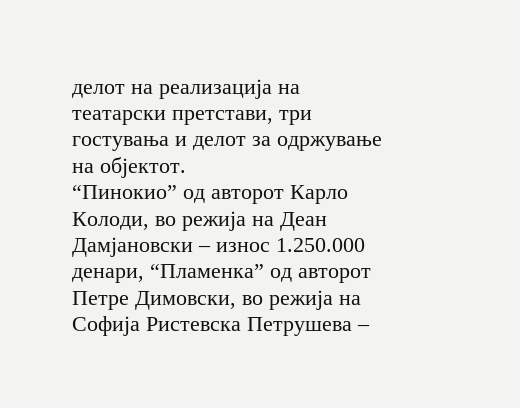делот на реализација на театарски претстави, три гостувања и делот за одржување на објектот.
“Пинокио” од авторот Карло Колоди, во режија на Деан Дамјановски – износ 1.250.000 денари, “Пламенка” од авторот Петре Димовски, во режија на Софија Ристевска Петрушева –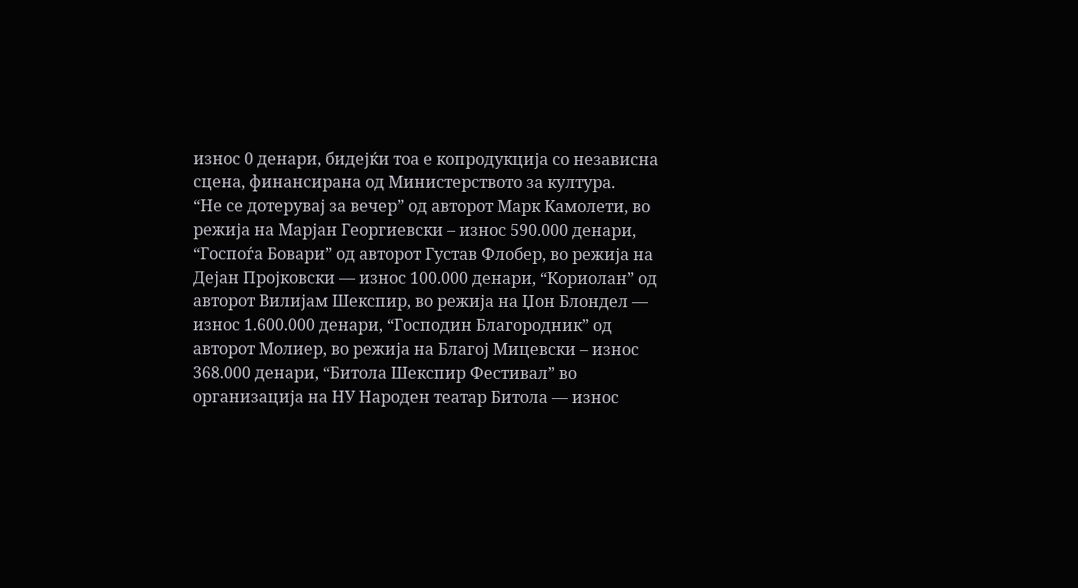износ 0 денари, бидејќи тоа е копродукција со независна сцена, финансирана од Министерството за култура.
“Не се дотерувај за вечер” од авторот Марк Камолети, во режија на Марјан Георгиевски – износ 590.000 денари, “Госпоѓа Бовари” од авторот Густав Флобер, во режија на Дејан Пројковски — износ 100.000 денари, “Кориолан” од авторот Вилијам Шекспир, во режија на Џон Блондел — износ 1.600.000 денари, “Господин Благородник” од авторот Молиер, во режија на Благој Мицевски – износ 368.000 денари, “Битола Шекспир Фестивал” во организација на НУ Народен театар Битола — износ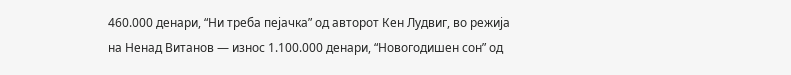460.000 денари, “Ни треба пејачка” од авторот Кен Лудвиг, во режија на Ненад Витанов — износ 1.100.000 денари, “Новогодишен сон” од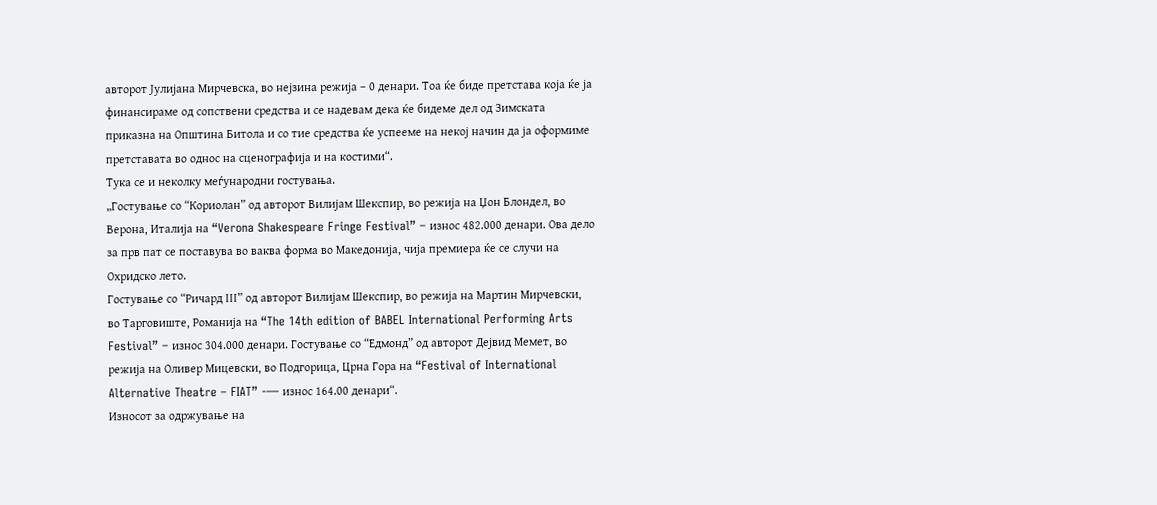авторот Јулијана Мирчевска, во нејзина режија – 0 денари. Тоа ќе биде претстава која ќе ја финансираме од сопствени средства и се надевам дека ќе бидеме дел од Зимската приказна на Општина Битола и со тие средства ќе успееме на некој начин да ја оформиме претставата во однос на сценографија и на костими“.
Тука се и неколку меѓународни гостувања.
„Гостување со “Кориолан” од авторот Вилијам Шекспир, во режија на Џон Блондел, во Верона, Италија на “Verona Shakespeare Fringe Festival” – износ 482.000 денари. Ова дело за прв пат се поставува во ваква форма во Македонија, чија премиера ќе се случи на Охридско лето.
Гостување со “Ричард ІІІ” од авторот Вилијам Шекспир, во режија на Мартин Мирчевски, во Тарговиште, Романија на “The 14th edition of BABEL International Performing Arts Festival” – износ 304.000 денари. Гостување со “Едмонд” од авторот Дејвид Мемет, во режија на Оливер Мицевски, во Подгорица, Црна Гора на “Festival of International Alternative Theatre – FIAT” -— износ 164.00 денари“.
Износот за одржување на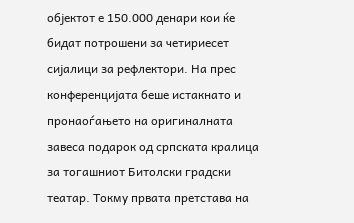објектот е 150.000 денари кои ќе бидат потрошени за четириесет сијалици за рефлектори. На прес конференцијата беше истакнато и пронаоѓањето на оригиналната завеса подарок од српската кралица за тогашниот Битолски градски театар. Токму првата претстава на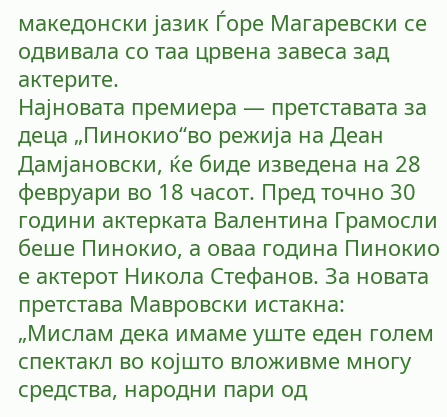македонски јазик Ѓоре Магаревски се одвивала со таа црвена завеса зад актерите.
Најновата премиера — претставата за деца „Пинокио“во режија на Деан Дамјановски, ќе биде изведена на 28 февруари во 18 часот. Пред точно 30 години актерката Валентина Грамосли беше Пинокио, а oваа година Пинокио е актерот Никола Стефанов. За новата претстава Мавровски истакна:
„Мислам дека имаме уште еден голем спектакл во којшто вложивме многу средства, народни пари од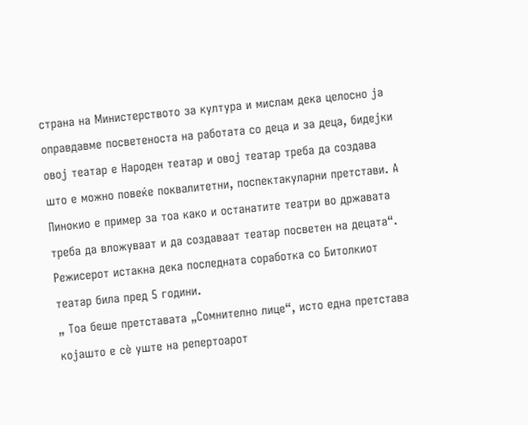страна на Министерството за култура и мислам дека целосно ја оправдавме посветеноста на работата со деца и за деца, бидејки овој театар е Народен театар и овој театар треба да создава што е можно повеќе поквалитетни, поспектакуларни претстави. А Пинокио е пример за тоа како и останатите театри во државата треба да вложуваат и да создаваат театар посветен на децата“.
Режисерот истакна дека последната соработка со Битолкиот театар била пред 5 години.
„ Тоа беше претставата „Сомнително лице“, исто една претстава којашто е сè уште на репертоарот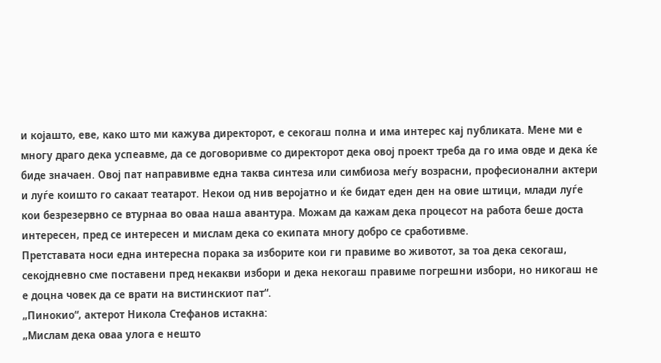и којашто, еве, како што ми кажува директорот, е секогаш полна и има интерес кај публиката. Мене ми е многу драго дека успеавме, да се договоривме со директорот дека овој проект треба да го има овде и дека ќе биде значаен. Овој пат направивме една таква синтеза или симбиоза меѓу возрасни, професионални актери и луѓе коишто го сакаат театарот. Некои од нив веројатно и ќе бидат еден ден на овие штици, млади луѓе кои безрезервно се втурнаа во оваа наша авантура. Можам да кажам дека процесот на работа беше доста интересен, пред се интересен и мислам дека со екипата многу добро се сработивме.
Претставата носи една интересна порака за изборите кои ги правиме во животот, за тоа дека секогаш, секојдневно сме поставени пред некакви избори и дека некогаш правиме погрешни избори, но никогаш не е доцна човек да се врати на вистинскиот пат“.
„Пинокио“, актерот Никола Стефанов истакна:
„Мислам дека оваа улога е нешто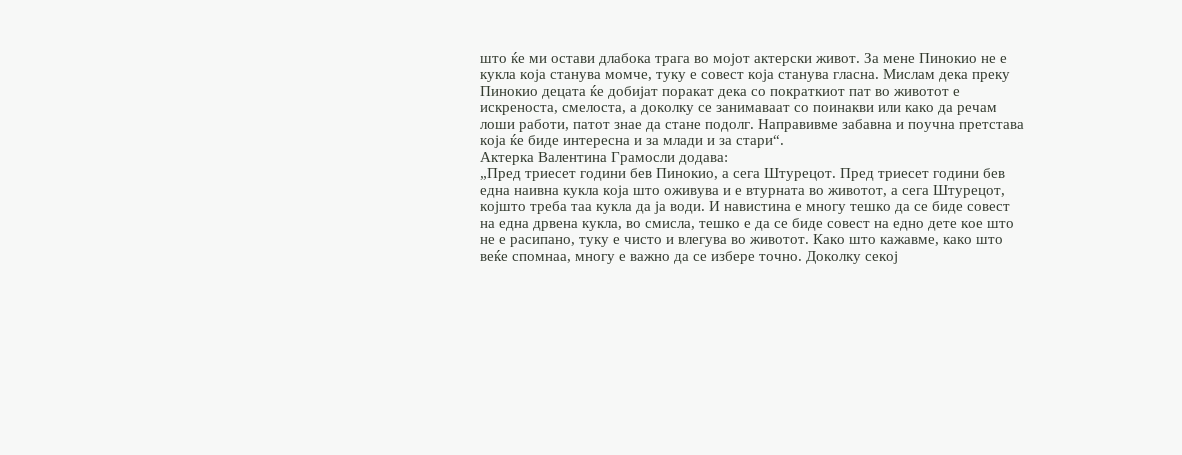што ќе ми остави длабока трага во мојот актерски живот. За мене Пинокио не е кукла која станува момче, туку е совест која станува гласна. Мислам дека преку Пинокио децата ќе добијат поракат дека со пократкиот пат во животот е искреноста, смелоста, а доколку се занимаваат со поинакви или како да речам лоши работи, патот знае да стане подолг. Направивме забавна и поучна претстава која ќе биде интересна и за млади и за стари“.
Актерка Валентина Грамосли додава:
„Пред триесет години бев Пинокио, а сега Штурецот. Пред триесет години бев една наивна кукла која што оживува и е втурната во животот, а сега Штурецот, којшто треба таа кукла да ја води. И навистина е многу тешко да се биде совест на една дрвена кукла, во смисла, тешко е да се биде совест на едно дете кое што не е расипано, туку е чисто и влегува во животот. Како што кажавме, како што веќе спомнаа, многу е важно да се избере точно. Доколку секој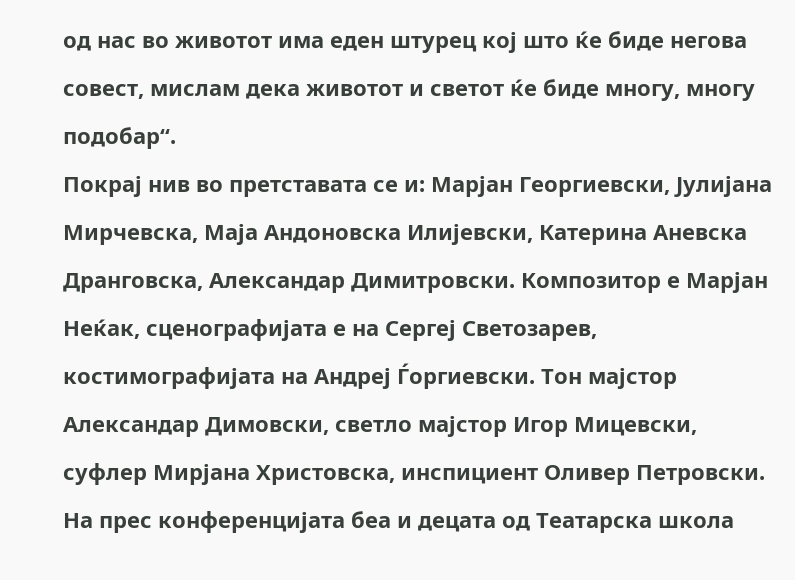од нас во животот има еден штурец кој што ќе биде негова совест, мислам дека животот и светот ќе биде многу, многу подобар“.
Покрај нив во претставата се и: Марјан Георгиевски, Јулијана Мирчевска, Маја Андоновска Илијевски, Катерина Аневска Дранговска, Александар Димитровски. Композитор е Марјан Неќак, сценографијата е на Сергеј Светозарев, костимографијата на Андреј Ѓоргиевски. Тон мајстор Александар Димовски, светло мајстор Игор Мицевски, суфлер Мирјана Христовска, инспициент Оливер Петровски.
На прес конференцијата беа и децата од Театарска школа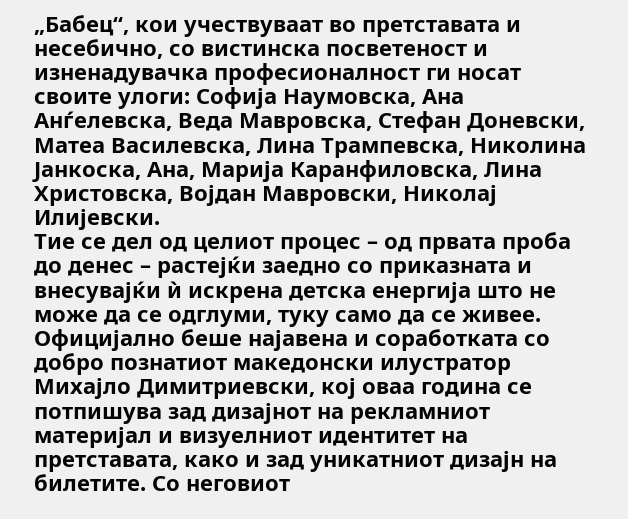„Бабец“, кои учествуваат во претставата и несебично, со вистинска посветеност и изненадувачка професионалност ги носат своите улоги: Софија Наумовска, Ана Анѓелевска, Веда Мавровска, Стефан Доневски, Матеа Василевска, Лина Трампевска, Николина Јанкоска, Ана, Марија Каранфиловска, Лина Христовска, Војдан Мавровски, Николај Илијевски.
Тие се дел од целиот процес – од првата проба до денес – растејќи заедно со приказната и внесувајќи ѝ искрена детска енергија што не може да се одглуми, туку само да се живее.
Официјално беше најавена и соработката со добро познатиот македонски илустратор Михајло Димитриевски, кој оваа година се потпишува зад дизајнот на рекламниот материјал и визуелниот идентитет на претставата, како и зад уникатниот дизајн на билетите. Со неговиот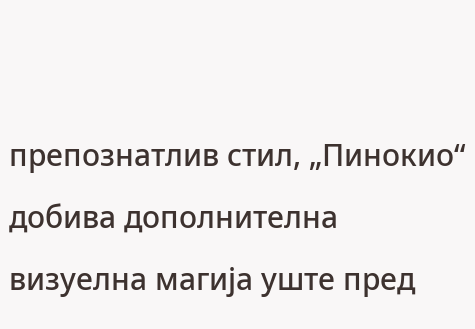препознатлив стил, „Пинокио“ добива дополнителна визуелна магија уште пред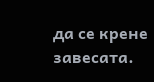да се крене завесата.